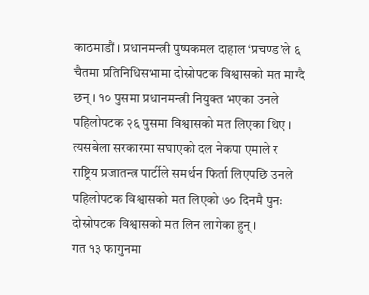काठमाडौं । प्रधानमन्त्री पुष्पकमल दाहाल ‘प्रचण्ड’ले ६ चैतमा प्रतिनिधिसभामा दोस्रोपटक विश्वासको मत माग्दै छन् । १० पुसमा प्रधानमन्त्री नियुक्त भएका उनले पहिलोपटक २६ पुसमा विश्वासको मत लिएका थिए । त्यसबेला सरकारमा सघाएको दल नेकपा एमाले र राष्ट्रिय प्रजातन्त्र पार्टीले समर्थन फिर्ता लिएपछि उनले पहिलोपटक विश्वासको मत लिएको ७० दिनमै पुनः दोस्रोपटक विश्वासको मत लिन लागेका हुन् ।
गत १३ फागुनमा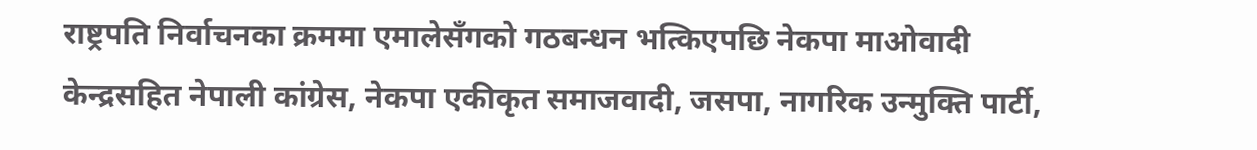राष्ट्रपति निर्वाचनका क्रममा एमालेसँगको गठबन्धन भत्किएपछि नेकपा माओवादी केन्द्रसहित नेपाली कांग्रेस, नेकपा एकीकृत समाजवादी, जसपा, नागरिक उन्मुक्ति पार्टी,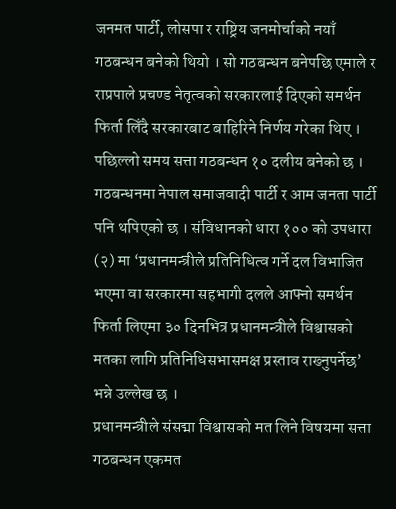जनमत पार्टी, लोसपा र राष्ट्रिय जनमोर्चाको नयाँ गठबन्धन बनेको थियो । सो गठबन्धन बनेपछि एमाले र राप्रपाले प्रचण्ड नेतृत्वको सरकारलाई दिएको समर्थन फिर्ता लिँदै सरकारबाट बाहिरिने निर्णय गरेका थिए ।
पछिल्लो समय सत्ता गठबन्धन १० दलीय बनेको छ । गठबन्धनमा नेपाल समाजवादी पार्टी र आम जनता पार्टी पनि थपिएको छ । संविधानको धारा १०० को उपधारा (२) मा ‘प्रधानमन्त्रीले प्रतिनिधित्व गर्ने दल विभाजित भएमा वा सरकारमा सहभागी दलले आफ्नो समर्थन फिर्ता लिएमा ३० दिनभित्र प्रधानमन्त्रीले विश्वासको मतका लागि प्रतिनिधिसभासमक्ष प्रस्ताव राख्नुपर्नेछ’ भन्ने उल्लेख छ ।
प्रधानमन्त्रीले संसद्मा विश्वासको मत लिने विषयमा सत्ता गठबन्धन एकमत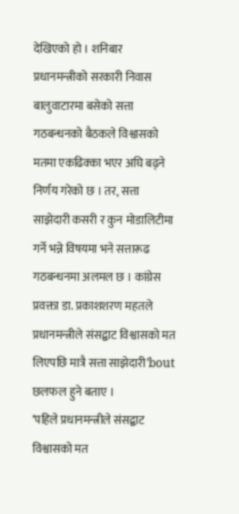देखिएको हो । शनिबार प्रधानमन्त्रीको सरकारी निवास बालुवाटारमा बसेको सत्ता गठबन्धनको बैठकले विश्वासको मतमा एकढिक्का भएर अघि बढ्ने निर्णय गरेको छ । तर, सत्ता साझेदारी कसरी र कुन मोडालिटीमा गर्ने भन्ने विषयमा भने सत्तारूढ गठबन्धनमा अलमल छ । कांग्रेस प्रवक्ता डा. प्रकाशशरण महतले प्रधानमन्त्रीले संसद्बाट विश्वासको मत लिएपछि मात्रै सत्ता साझेदारी’bout छलफल हुने बताए ।
‘पहिले प्रधानमन्त्रीले संसद्बाट विश्वासको मत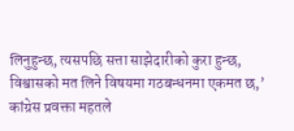लिनुहुन्छ, त्यसपछि सत्ता साझेदारीको कुरा हुन्छ, विश्वासको मत लिने विषयमा गठबन्धनमा एकमत छ,’ कांग्रेस प्रवक्ता महतले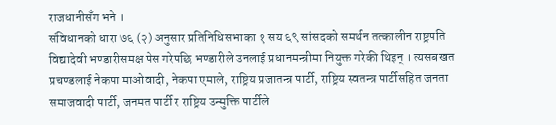राजधानीसँग भने ।
संविधानको धारा ७६ (२) अनुसार प्रतिनिधिसभाका १ सय ६९ सांसदको समर्थन तत्कालीन राष्ट्रपति विद्यादेवी भण्डारीसमक्ष पेस गरेपछि भण्डारीले उनलाई प्रधानमन्त्रीमा नियुक्त गरेकी थिइन् । त्यसबखत प्रचण्डलाई नेकपा माओवादी, नेकपा एमाले, राष्ट्रिय प्रजातन्त्र पार्टी, राष्ट्रिय स्वतन्त्र पार्टीसहित जनता समाजवादी पार्टी, जनमत पार्टी र राष्ट्रिय उन्मुक्ति पार्टीले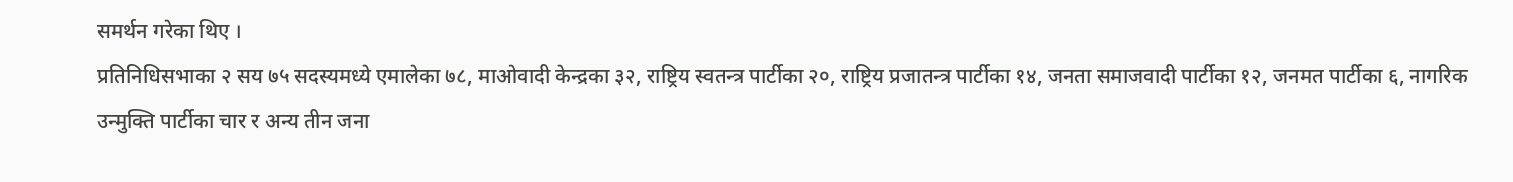समर्थन गरेका थिए ।
प्रतिनिधिसभाका २ सय ७५ सदस्यमध्ये एमालेका ७८, माओवादी केन्द्रका ३२, राष्ट्रिय स्वतन्त्र पार्टीका २०, राष्ट्रिय प्रजातन्त्र पार्टीका १४, जनता समाजवादी पार्टीका १२, जनमत पार्टीका ६, नागरिक उन्मुक्ति पार्टीका चार र अन्य तीन जना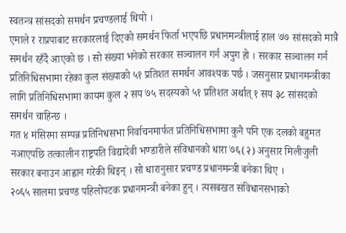स्वतन्त्र सांसदको समर्थन प्रचण्डलाई थियो ।
एमाले र राप्रपाबाट सरकारलाई दिएको समर्थन फिर्ता भएपछि प्रधानमन्त्रीलाई हाल ७७ सांसदको मात्रै समर्थन रहँदै आएको छ । सो संख्या भनेको सरकार सञ्चालन गर्न अपुग हो । सरकार सञ्चालन गर्न प्रतिनिधिसभामा रहेका कुल संख्याको ५१ प्रतिशत समर्थन आवश्यक पर्छ । जसनुसार प्रधानमन्त्रीका लागि प्रतिनिधिसभामा कायम कुल २ सय ७५ सदस्यको ५१ प्रतिशत अर्थात् १ सय ३८ सांसदको समर्थन चाहिन्छ ।
गत ४ मंसिरमा सम्पन्न प्रतिनिधसभा निर्वाचनमार्फत प्रतिनिधिसभामा कुनै पनि एक दलको बहुमत नआएपछि तत्कालीन राष्ट्रपति विद्यादेवी भण्डारीले संविधानको धारा ७६(२) अनुसार मिलीजुली सरकार बनाउन आह्वान गरेकी थिइन् । सो धारानुसार प्रचण्ड प्रधानमन्त्री बनेका थिए ।
२०६५ सालमा प्रचण्ड पहिलोपटक प्रधानमन्त्री बनेका हुन् । त्यसबखत संविधानसभाको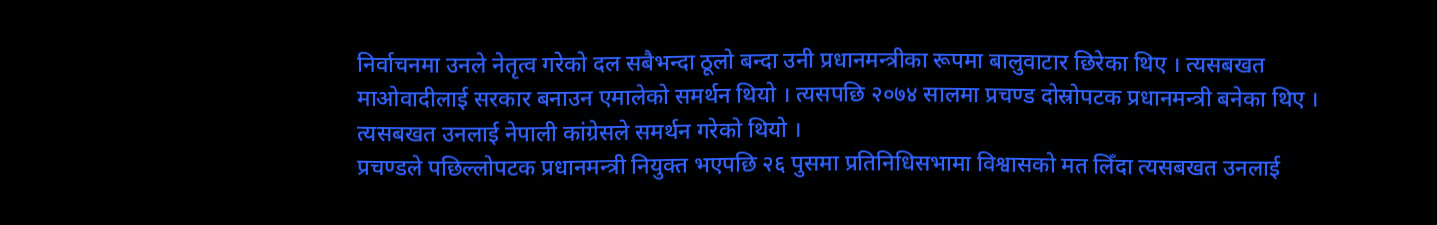निर्वाचनमा उनले नेतृत्व गरेको दल सबैभन्दा ठूलो बन्दा उनी प्रधानमन्त्रीका रूपमा बालुवाटार छिरेका थिए । त्यसबखत माओवादीलाई सरकार बनाउन एमालेको समर्थन थियो । त्यसपछि २०७४ सालमा प्रचण्ड दोस्रोपटक प्रधानमन्त्री बनेका थिए । त्यसबखत उनलाई नेपाली कांग्रेसले समर्थन गरेको थियो ।
प्रचण्डले पछिल्लोपटक प्रधानमन्त्री नियुक्त भएपछि २६ पुसमा प्रतिनिधिसभामा विश्वासको मत लिँदा त्यसबखत उनलाई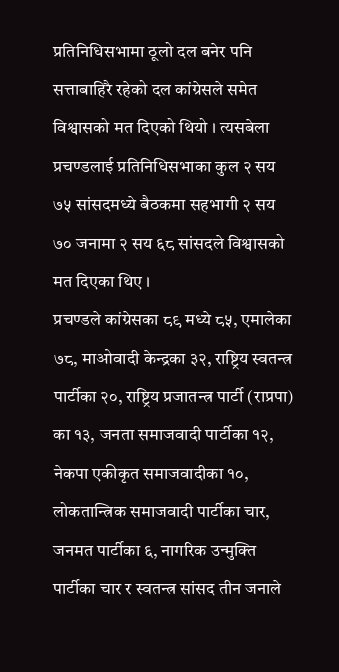प्रतिनिधिसभामा ठूलो दल बनेर पनि सत्ताबाहिरै रहेको दल कांग्रेसले समेत विश्वासको मत दिएको थियो । त्यसबेला प्रचण्डलाई प्रतिनिधिसभाका कुल २ सय ७५ सांसदमध्ये बैठकमा सहभागी २ सय ७० जनामा २ सय ६८ सांसदले विश्वासको मत दिएका थिए ।
प्रचण्डले कांग्रेसका ८९ मध्ये ८५, एमालेका ७८, माओवादी केन्द्रका ३२, राष्ट्रिय स्वतन्त्र पार्टीका २०, राष्ट्रिय प्रजातन्त्र पार्टी (राप्रपा) का १३, जनता समाजवादी पार्टीका १२, नेकपा एकीकृत समाजवादीका १०, लोकतान्त्रिक समाजवादी पार्टीका चार, जनमत पार्टीका ६, नागरिक उन्मुक्ति पार्टीका चार र स्वतन्त्र सांसद तीन जनाले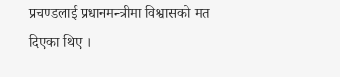प्रचण्डलाई प्रधानमन्त्रीमा विश्वासको मत दिएका थिए ।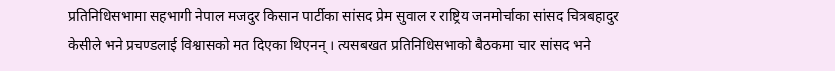प्रतिनिधिसभामा सहभागी नेपाल मजदुर किसान पार्टीका सांसद प्रेम सुवाल र राष्ट्रिय जनमोर्चाका सांसद चित्रबहादुर केसीले भने प्रचण्डलाई विश्वासको मत दिएका थिएनन् । त्यसबखत प्रतिनिधिसभाको बैठकमा चार सांसद भने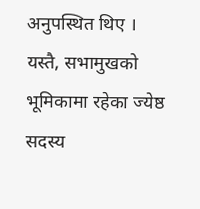अनुपस्थित थिए । यस्तै, सभामुखको भूमिकामा रहेका ज्येष्ठ सदस्य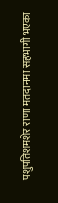पशुपतिशमशेर राणा मतदानमा सहभागी भएका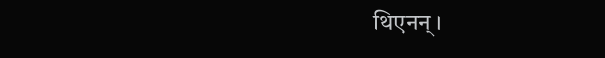थिएनन् ।